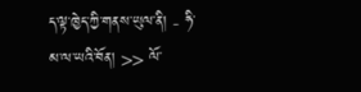ད་ལྟ་ཁྱེད་ཀྱི་གནས་ཡུལ་ནི། - ཧི་མ་ལ་ཡའི་བོན། >> ལོ་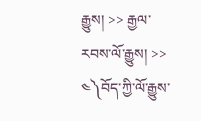རྒྱུས། >> རྒྱལ་རབས་ལོ་རྒྱུས། >> ༤༽བོད་ཀྱི་ལོ་རྒྱུས་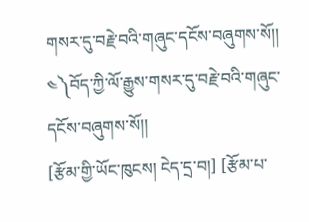གསར་དུ་བརྗེ་བའི་གཞུང་དངོས་བཞུགས་སོ།།
༤༽བོད་ཀྱི་ལོ་རྒྱུས་གསར་དུ་བརྗེ་བའི་གཞུང་དངོས་བཞུགས་སོ།།
[རྩོམ་གྱི་ཡོང་ཁུངས། ངེད་དྲ་བ།] [རྩོམ་པ་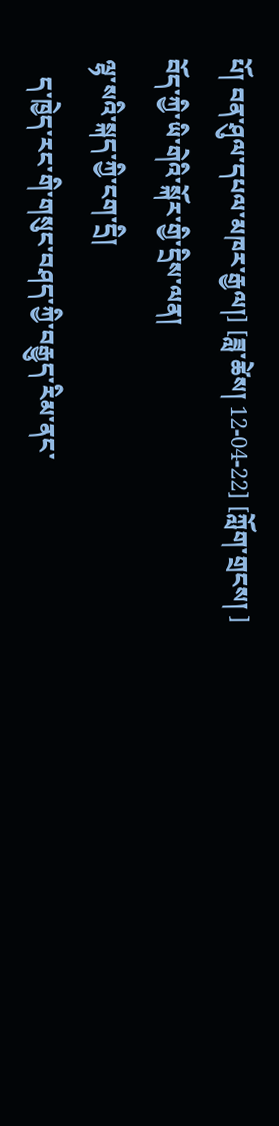པོ། བན་ཤུལ་དཔལ་མཁར་རྒྱལ།] [ཟླ་ཚེས། 12-04-22] [ཀློག་གྲངས། ]
བོད་ཀྱི་ཡི་གེའི་སྐོར་གྱི་དྲིས་ལན།
ལྷ་སའི་སྐད་ཀྱི་ངག་དྲི།
   ད་ཁྱེད་རང་གི་གསུང་བཤད་ཀྱི་བརྒྱུད་རིམ་ནང་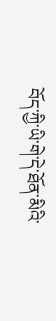བོད་ཀྱི་ཡི་གེ་དེ་ཐོན་མིའི་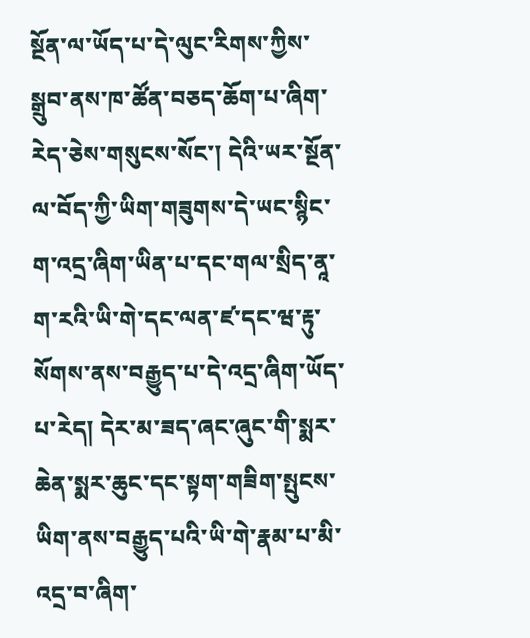སྔོན་ལ་ཡོད་པ་དེ་ལུང་རིགས་ཀྱིས་སྒྲུབ་ནས་ཁ་ཚོན་བཅད་ཆོག་པ་ཞིག་རེད་ཅེས་གསུངས་སོང་། དེའི་ཡར་སྔོན་ལ་བོད་ཀྱི་ཡིག་གཟུགས་དེ་ཡང་སྙིང་ག་འདྲ་ཞིག་ཡིན་པ་དང་གལ་སྲིད་ནཱ་ག་རའི་ཡི་གེ་དང་ལན་ཛ་དང་ཝ་རྟུ་སོགས་ནས་བརྒྱུད་པ་དེ་འདྲ་ཞིག་ཡོད་པ་རེད། དེར་མ་ཟད་ཞང་ཞུང་གི་སྨར་ཆེན་སྨར་ཆུང་དང་སྟག་གཟིག་སྤུངས་ཡིག་ནས་བརྒྱུད་པའི་ཡི་གེ་རྣམ་པ་མི་འདྲ་བ་ཞིག་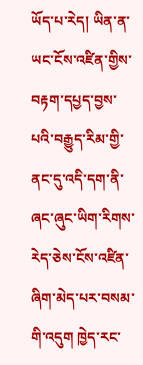ཡོད་པ་རེད། ཡིན་ན་ཡང་ངོས་འཛིན་གྱིས་བརྟག་དཔྱད་བྱས་པའི་བརྒྱུད་རིམ་གྱི་ནང་དུ་འདི་དག་ནི་ཞང་ཞུང་ཡིག་རིགས་རེད་ཅེས་ངོས་འཛིན་ཞིག་མེད་པར་བསམ་གི་འདུག ཁྱེད་རང་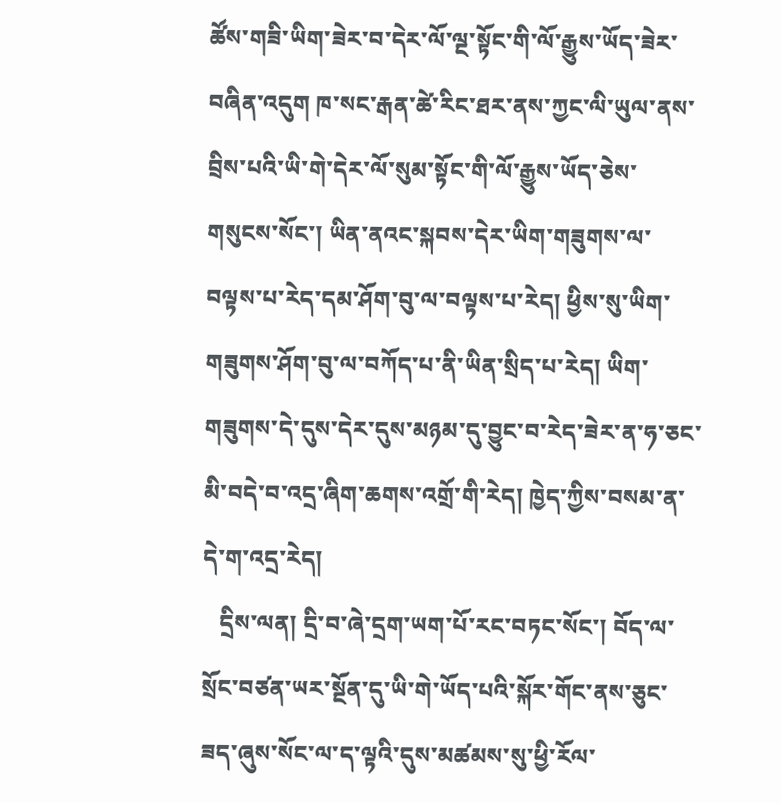ཚོས་གཟི་ཡིག་ཟེར་བ་དེར་ལོ་ལྔ་སྟོང་གི་ལོ་རྒྱུས་ཡོད་ཟེར་བཞིན་འདུག ཁ་སང་རྒན་ཚེ་རིང་ཐར་ནས་ཀྱང་ལི་ཡུལ་ནས་བྲིས་པའི་ཡི་གེ་དེར་ལོ་སུམ་སྟོང་གི་ལོ་རྒྱུས་ཡོད་ཅེས་གསུངས་སོང་། ཡིན་ནའང་སྐབས་དེར་ཡིག་གཟུགས་ལ་བལྟས་པ་རེད་དམ་ཤོག་བུ་ལ་བལྟས་པ་རེད། ཕྱིས་སུ་ཡིག་གཟུགས་ཤོག་བུ་ལ་བཀོད་པ་ནི་ཡིན་སྲིད་པ་རེད། ཡིག་གཟུགས་དེ་དུས་དེར་དུས་མཉམ་དུ་བྱུང་བ་རེད་ཟེར་ན་ཧ་ཅང་མི་བདེ་བ་འདྲ་ཞིག་ཆགས་འགྲོ་གི་རེད། ཁྱེད་ཀྱིས་བསམ་ན་དེ་ག་འདྲ་རེད།
   དྲིས་ལན། དྲི་བ་ཞེ་དྲག་ཡག་པོ་རང་བཏང་སོང་། བོད་ལ་སྲོང་བཙན་ཡར་སྔོན་དུ་ཡི་གེ་ཡོད་པའི་སྐོར་གོང་ནས་ཅུང་ཟད་ཞུས་སོང་ལ་ད་ལྟའི་དུས་མཚམས་སུ་ཕྱི་རོལ་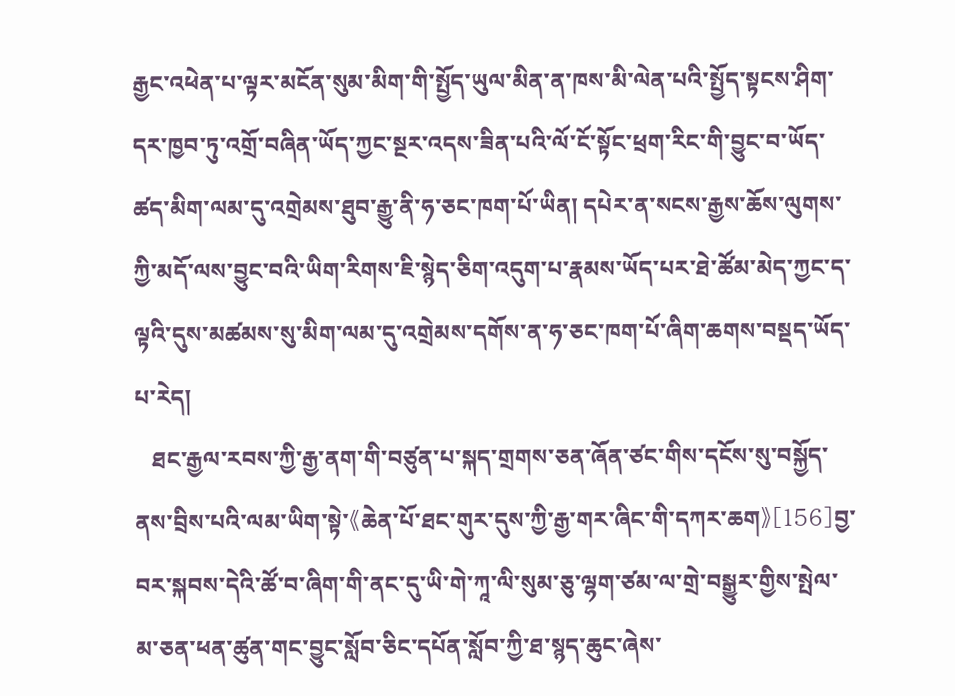རྒྱང་འཕེན་པ་ལྟར་མངོན་སུམ་མིག་གི་སྤྱོད་ཡུལ་མིན་ན་ཁས་མི་ལེན་པའི་སྤྱོད་སྟངས་ཤིག་དར་ཁྱབ་ཏུ་འགྲོ་བཞིན་ཡོད་ཀྱང་སྔར་འདས་ཟིན་པའི་ལོ་ངོ་སྟོང་ཕྲག་རིང་གི་བྱུང་བ་ཡོད་ཚད་མིག་ལམ་དུ་འགྲེམས་ཐུབ་རྒྱུ་ནི་ཧ་ཅང་ཁག་པོ་ཡིན། དཔེར་ན་སངས་རྒྱས་ཆོས་ལུགས་ཀྱི་མདོ་ལས་བྱུང་བའི་ཡིག་རིགས་ཇི་སྙེད་ཅིག་འདུག་པ་རྣམས་ཡོད་པར་ཐེ་ཚོམ་མེད་ཀྱང་ད་ལྟའི་དུས་མཚམས་སུ་མིག་ལམ་དུ་འགྲེམས་དགོས་ན་ཧ་ཅང་ཁག་པོ་ཞིག་ཆགས་བསྡད་ཡོད་པ་རེད།
   ཐང་རྒྱལ་རབས་ཀྱི་རྒྱ་ནག་གི་བཙུན་པ་སྐད་གྲགས་ཅན་ཞོན་ཙང་གིས་དངོས་སུ་བསྐྱོད་ནས་བྲིས་པའི་ལམ་ཡིག་སྟེ་《ཆེན་པོ་ཐང་གུར་དུས་ཀྱི་རྒྱ་གར་ཞིང་གི་དཀར་ཆག》[156]བྱ་བར་སྐབས་དེའི་ཚོ་བ་ཞིག་གི་ནང་དུ་ཡི་གེ་ཀཱ་ལི་སུམ་ཅུ་ལྷག་ཙམ་ལ་གྲེ་བསྒྱུར་གྱིས་སྤེལ་མ་ཅན་ཕན་ཚུན་གང་བྱུང་སློབ་ཅིང་དཔོན་སློབ་ཀྱི་ཐ་སྙད་ཆུང་ཞེས་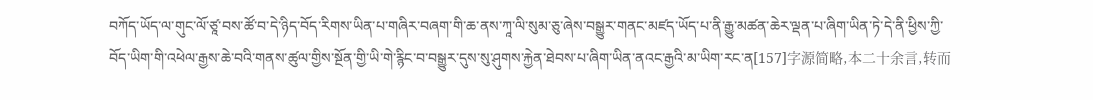བཀོད་ཡོད་ལ་གུང་ལོ་ཙཱ་བས་ཚོ་བ་དེ་ཉིད་བོད་རིགས་ཡིན་པ་གཞིར་བཞག་གི་ཆ་ནས་ཀཱ་ལི་སུམ་ཅུ་ཞེས་བསྒྱུར་གནང་མཛད་ཡོད་པ་ནི་རྒྱུ་མཚན་ཆེར་ལྡན་པ་ཞིག་ཡིན་ཏེ་དེ་ནི་ཕྱིས་ཀྱི་བོད་ཡིག་གི་འཕེལ་རྒྱས་ཆེ་བའི་གནས་ཚུལ་གྱིས་སྔོན་གྱི་ཡི་གེ་རྙིང་བ་བསྒྱུར་དུས་སུ་ཤུགས་རྐྱེན་ཐེབས་པ་ཞིག་ཡིན་ནའང་རྒྱའི་མ་ཡིག་རང་ན[157]字源简略,本二十余言,转而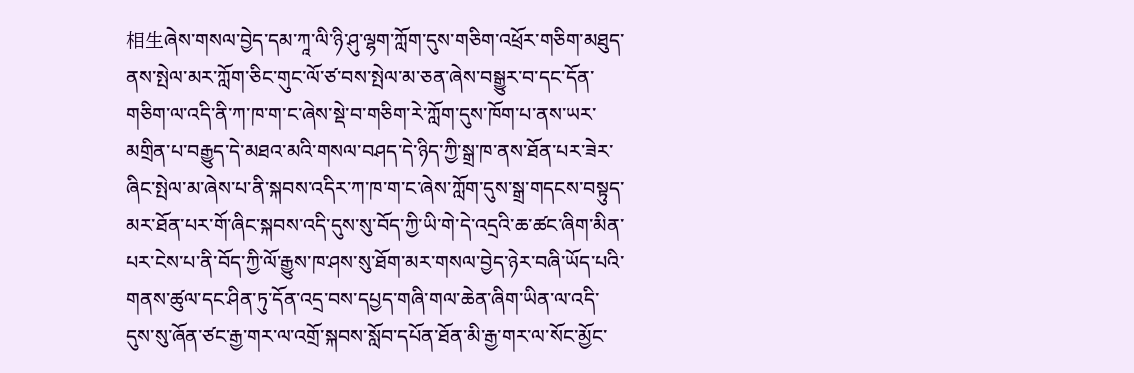相生ཞེས་གསལ་བྱེད་དམ་ཀཱ་ལི་ཉི་ཤུ་ལྷག་ཀློག་དུས་གཅིག་འཕྲོར་གཅིག་མཐུད་ནས་སྤེལ་མར་ཀློག་ཅིང་གུང་ལོ་ཙ་བས་སྤེལ་མ་ཅན་ཞེས་བསྒྱུར་བ་དང་དོན་གཅིག་ལ་འདི་ནི་ཀ་ཁ་ག་ང་ཞེས་སྡེ་བ་གཅིག་རེ་ཀློག་དུས་ཁོག་པ་ནས་ཡར་མགྲིན་པ་བརྒྱུད་དེ་མཐའ་མའི་གསལ་བཤད་དེ་ཉིད་ཀྱི་སྒྲ་ཁ་ནས་ཐོན་པར་ཟེར་ཞིང་སྤེལ་མ་ཞེས་པ་ནི་སྐབས་འདིར་ཀ་ཁ་ག་ང་ཞེས་ཀློག་དུས་སྒྲ་གདངས་བསྟུད་མར་ཐོན་པར་གོ་ཞིང་སྐབས་འདི་དུས་སུ་བོད་ཀྱི་ཡི་གེ་དེ་འདྲའི་ཆ་ཚང་ཞིག་མིན་པར་ངེས་པ་ནི་བོད་ཀྱི་ལོ་རྒྱུས་ཁ་ཤས་སུ་ཐོག་མར་གསལ་བྱེད་ཉེར་བཞི་ཡོད་པའི་གནས་ཚུལ་དང་ཤིན་ཏུ་དོན་འདྲ་བས་དཔྱད་གཞི་གལ་ཆེན་ཞིག་ཡིན་ལ་འདི་དུས་སུ་ཞོན་ཙང་རྒྱ་གར་ལ་འགྲོ་སྐབས་སློབ་དཔོན་ཐོན་མི་རྒྱ་གར་ལ་སོང་མྱོང་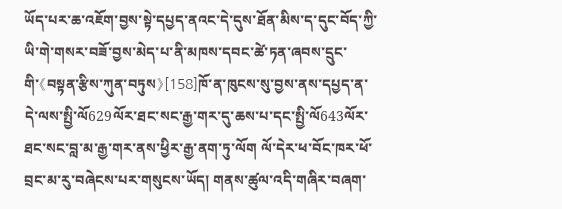ཡོད་པར་ཆ་འཇོག་བྱས་སྟེ་དཔྱད་ནའང་དེ་དུས་ཐོན་མིས་ད་དུང་བོད་ཀྱི་ཡི་གེ་གསར་བཟོ་བྱས་མེད་པ་ནི་མཁས་དབང་ཚེ་ཏན་ཞབས་དྲུང་གི་《བསྟན་རྩིས་ཀུན་བཏུས》[158]ཁོ་ན་ཁུངས་སུ་བྱས་ནས་དཔྱད་ན་དེ་ལས་སྤྱི་ལོ629ལོར་ཐང་སང་རྒྱ་གར་དུ་ཆས་པ་དང་སྤྱི་ལོ643ལོར་ཐང་སང་བླ་མ་རྒྱ་གར་ནས་ཕྱིར་རྒྱ་ནག་ཏུ་ལོག ལོ་དེར་ཕ་བོང་ཁར་ཕོ་བྲང་མ་རུ་བཞེངས་པར་གསུངས་ཡོད། གནས་ཚུལ་འདི་གཞིར་བཞག་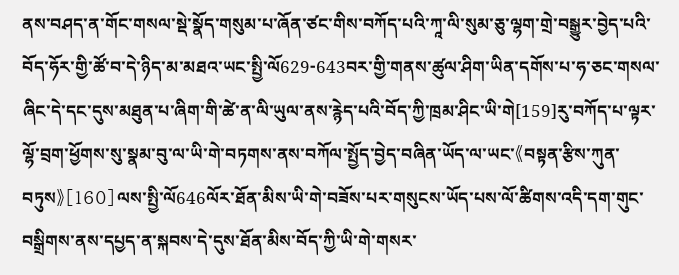ནས་བཤད་ན་གོང་གསལ་སྡེ་སྣོད་གསུམ་པ་ཞོན་ཙང་གིས་བཀོད་པའི་ཀཱ་ལི་སུམ་ཅུ་ལྷག་གྲེ་བསྒྱུར་བྱེད་པའི་བོད་ཧོར་གྱི་ཚོ་བ་དེ་ཉིད་མ་མཐའ་ཡང་སྤྱི་ལོ629-643བར་གྱི་གནས་ཚུལ་ཤིག་ཡིན་དགོས་པ་ཧ་ཅང་གསལ་ཞིང་དེ་དང་དུས་མཐུན་པ་ཞིག་གི་ཚེ་ན་ལི་ཡུལ་ནས་རྙེད་པའི་བོད་ཀྱི་ཁྲམ་ཤིང་ཡི་གེ[159]རུ་བཀོད་པ་ལྟར་ལྷོ་བྲག་ཕྱོགས་སུ་སྣམ་བུ་ལ་ཡི་གེ་བཏགས་ནས་བཀོལ་སྤྱོད་བྱེད་བཞིན་ཡོད་ལ་ཡང་《བསྟན་རྩིས་ཀུན་བཏུས》[160]ལས་སྤྱི་ལོ646ལོར་ཐོན་མིས་ཡི་གེ་བཟོས་པར་གསུངས་ཡོད་པས་ལོ་ཚིགས་འདི་དག་གུང་བསྒྲིགས་ནས་དཔྱད་ན་སྐབས་དེ་དུས་ཐོན་མིས་བོད་ཀྱི་ཡི་གེ་གསར་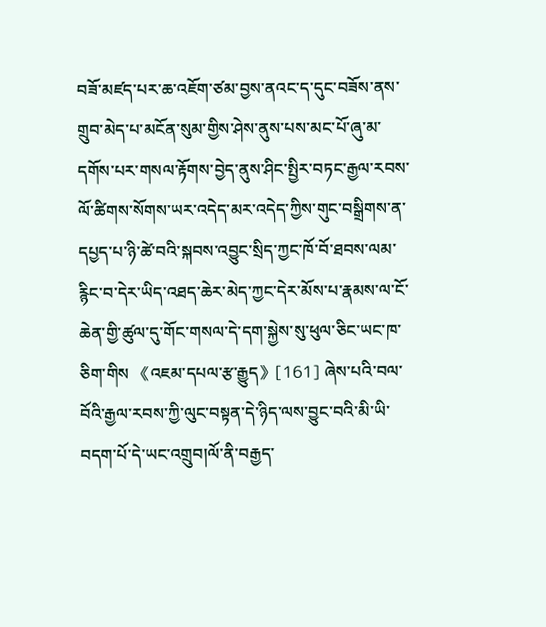བཟོ་མཛད་པར་ཆ་འཇོག་ཙམ་བྱས་ནའང་ད་དུང་བཟོས་ནས་གྲུབ་མེད་པ་མངོན་སུམ་གྱིས་ཤེས་ནུས་པས་མང་པོ་ཞུ་མ་དགོས་པར་གསལ་རྟོགས་བྱེད་ནུས་ཤིང་སྤྱིར་བཏང་རྒྱལ་རབས་ལོ་ཚིགས་སོགས་ཡར་འདེད་མར་འདེད་ཀྱིས་གུང་བསྒྲིགས་ན་དཔྱད་པ་ཉི་ཚེ་བའི་སྐབས་འབྱུང་སྲིད་ཀྱང་ཁོ་བོ་ཐབས་ལམ་རྙིང་བ་དེར་ཡིད་འཐད་ཆེར་མེད་ཀྱང་དེར་མོས་པ་རྣམས་ལ་ངོ་ཆེན་གྱི་ཚུལ་དུ་གོང་གསལ་དེ་དག་སྐྱེས་སུ་ཕུལ་ཅིང་ཡང་ཁ་ཅིག་གིས 《འཇམ་དཔལ་རྩ་རྒྱུད》[161] ཞེས་པའི་བལ་བོའི་རྒྱལ་རབས་ཀྱི་ལུང་བསྟན་དེ་ཉིད་ལས་བྱུང་བའི་མི་ཡི་བདག་པོ་དེ་ཡང་འགྲུབ།ལོ་ནི་བརྒྱད་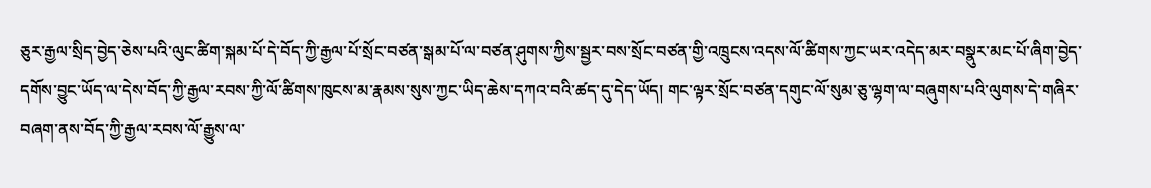ཅུར་རྒྱལ་སྲིད་བྱེད་ཅེས་པའི་ལུང་ཚིག་སྐམ་པོ་དེ་བོད་ཀྱི་རྒྱལ་པོ་སྲོང་བཙན་སྒམ་པོ་ལ་བཙན་ཤུགས་ཀྱིས་སྦྱར་བས་སྲོང་བཙན་གྱི་འཁྲུངས་འདས་ལོ་ཚིགས་ཀྱང་ཡར་འདེད་མར་བསྣུར་མང་པོ་ཞིག་བྱེད་དགོས་བྱུང་ཡོད་ལ་དེས་བོད་ཀྱི་རྒྱལ་རབས་ཀྱི་ལོ་ཚིགས་ཁུངས་མ་རྣམས་སུས་ཀྱང་ཡིད་ཆེས་དཀའ་བའི་ཚད་དུ་དེད་ཡོད། གང་ལྟར་སྲོང་བཙན་དགུང་ལོ་སུམ་ཅུ་ལྷག་ལ་བཞུགས་པའི་ལུགས་དེ་གཞིར་བཞག་ནས་བོད་ཀྱི་རྒྱལ་རབས་ལོ་རྒྱུས་ལ་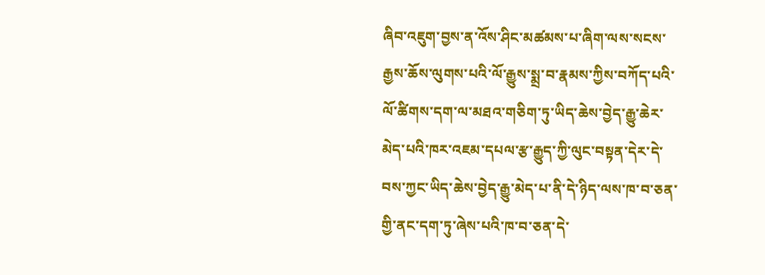ཞིབ་འཇུག་བྱས་ན་འོས་ཤིང་མཚམས་པ་ཞིག་ལས་སངས་རྒྱས་ཆོས་ལུགས་པའི་ལོ་རྒྱུས་སྨྲ་བ་རྣམས་ཀྱིས་བཀོད་པའི་ལོ་ཚིགས་དག་ལ་མཐའ་གཅིག་ཏུ་ཡིད་ཆེས་བྱེད་རྒྱུ་ཆེར་མེད་པའི་ཁར་འཇམ་དཔལ་རྩ་རྒྱུད་ཀྱི་ལུང་བསྟན་དེར་དེ་བས་ཀྱང་ཡིད་ཆེས་བྱེད་རྒྱུ་མེད་པ་ནི་དེ་ཉིད་ལས་ཁ་བ་ཅན་གྱི་ནང་དག་ཏུ་ཞེས་པའི་ཁ་བ་ཅན་དེ་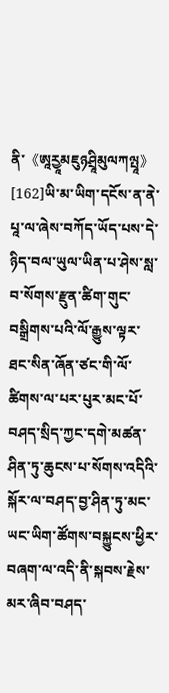ནི་《ཨཱརྱཱམཇུཉཤྲཱིམུལཀལྤཱ》[162]ཡི་མ་ཡིག་དངོས་ན་ནེ་པཱ་ལ་ཞེས་བཀོད་ཡོད་པས་དེ་ཉིད་བལ་ཡུལ་ཡིན་པ་ཤེས་སླ་བ་སོགས་རྫུན་ཚིག་གུང་བསྒྲིགས་པའི་ལོ་རྒྱུས་ལྟར་ཐང་སིན་ཞོན་ཙང་གི་ལོ་ཚིགས་ལ་པར་པུར་མང་པོ་བཤད་སྲིད་ཀྱང་དགེ་མཚན་ཤིན་ཏུ་ཆུངས་པ་སོགས་འདིའི་སྐོར་ལ་བཤད་བྱ་ཤིན་ཏུ་མང་ཡང་ཡིག་ཚོགས་བསྐྱུངས་ཕྱིར་བཞག་ལ་འདི་ནི་སྐབས་རྗེས་མར་ཞིབ་བཤད་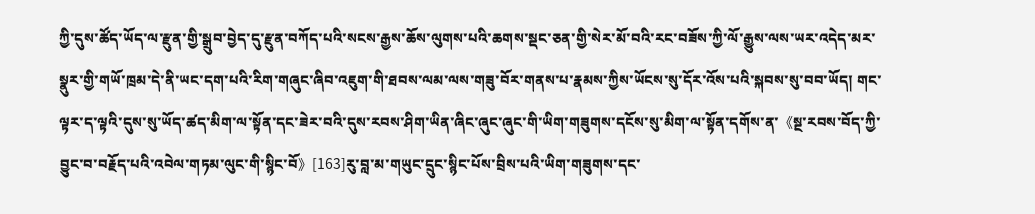ཀྱི་དུས་ཚོད་ཡོད་ལ་རྫུན་གྱི་སྒྲུབ་བྱེད་དུ་རྫུན་བཀོད་པའི་སངས་རྒྱས་ཆོས་ལུགས་པའི་ཆགས་སྡང་ཅན་གྱི་སེར་མོ་བའི་རང་བཟོས་ཀྱི་ལོ་རྒྱུས་ལས་ཡར་འདེད་མར་སྣུར་གྱི་གཡོ་ཁྲམ་དེ་ནི་ཡང་དག་པའི་རིག་གཞུང་ཞིབ་འཇུག་གི་ཐབས་ལམ་ལས་གཟུ་བོར་གནས་པ་རྣམས་ཀྱིས་ཡོངས་སུ་དོར་འོས་པའི་སྐབས་སུ་བབ་ཡོད། གང་ལྟར་ད་ལྟའི་དུས་སུ་ཡོད་ཚད་མིག་ལ་སྟོན་དང་ཟེར་བའི་དུས་རབས་ཤིག་ཡིན་ཞིང་ཞུང་ཞུང་གི་ཡིག་གཟུགས་དངོས་སུ་མིག་ལ་སྟོན་དགོས་ན་《སྔ་རབས་བོད་ཀྱི་བྱུང་བ་བརྗོད་པའི་འབེལ་གཏམ་ལུང་གི་སྙིང་བོ》[163]རུ་བླ་མ་གཡུང་དྲུང་སྙིང་པོས་བྲིས་པའི་ཡིག་གཟུགས་དང་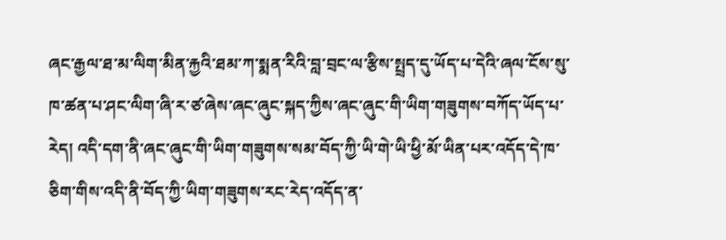ཞང་རྒྱལ་ཐ་མ་ལིག་མིན་རྐྱའི་ཐམ་ཀ་སྨན་རིའི་བླ་བྲང་ལ་རྩིས་སྤྲད་དུ་ཡོད་པ་དེའི་ཞལ་ངོས་སུ་ཁ་ཚན་པ་ཤང་ལིག་ཞི་ར་ཙ་ཞེས་ཞང་ཞུང་སྐད་ཀྱིས་ཞང་ཞུང་གི་ཡིག་གཟུགས་བཀོད་ཡོད་པ་རེད། འདི་དག་ནི་ཞང་ཞུང་གི་ཡིག་གཟུགས་སམ་བོད་ཀྱི་ཡི་གེ་ཡི་ཕྱི་མོ་ཡིན་པར་འདོད་དེ་ཁ་ཅིག་གིས་འདི་ནི་བོད་ཀྱི་ཡིག་གཟུགས་རང་རེད་འདོད་ན་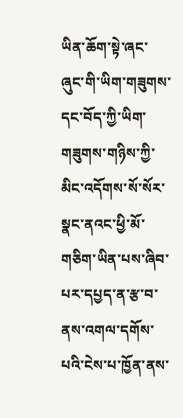ཡིན་ཆོག་སྟེ་ཞང་ཞུང་གི་ཡིག་གཟུགས་དང་བོད་ཀྱི་ཡིག་གཟུགས་གཉིས་ཀྱི་མིང་འདོགས་སོ་སོར་སྣང་ནའང་ཕྱི་མོ་གཅིག་ཡིན་པས་ཞིབ་པར་དཔྱད་ན་རྩ་བ་ནས་འགལ་དགོས་པའི་ངེས་པ་ཁྱོན་ནས་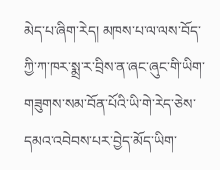མེད་པ་ཞིག་རེད། མཁས་པ་ལ་ལས་བོད་ཀྱི་ཀ་ཁར་སྨྲ་ར་བྲིས་ན་ཞང་ཞུང་གི་ཡིག་གཟུགས་སམ་བོན་པོའི་ཡི་གེ་རེད་ཅེས་དམའ་འབེབས་པར་བྱེད་མོད་ཡིག་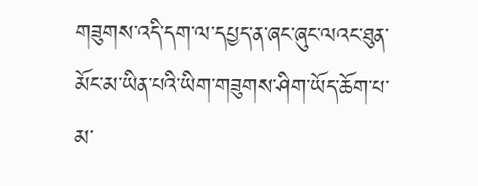གཟུགས་འདི་དག་ལ་དཔྱད་ན་ཞང་ཞུང་ལའང་ཐུན་མོང་མ་ཡིན་པའི་ཡིག་གཟུགས་ཤིག་ཡོད་ཆོག་པ་མ་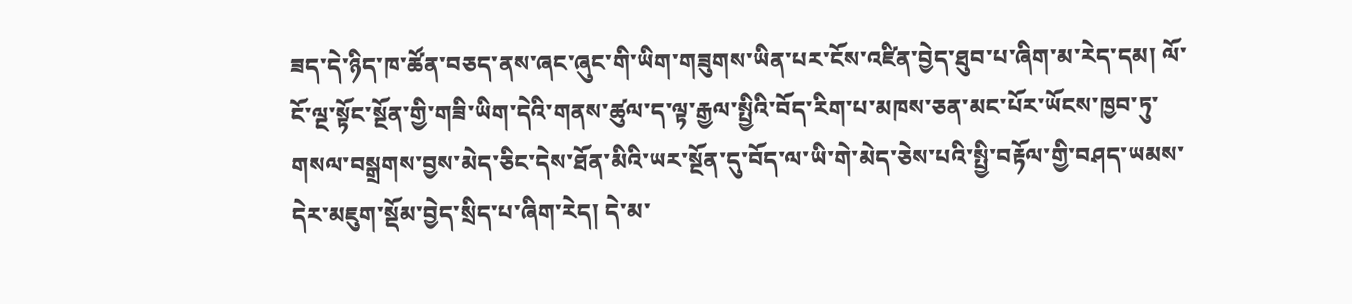ཟད་དེ་ཉིད་ཁ་ཚོན་བཅད་ནས་ཞང་ཞུང་གི་ཡིག་གཟུགས་ཡིན་པར་ངོས་འཛིན་བྱེད་ཐུབ་པ་ཞིག་མ་རེད་དམ། ལོ་ངོ་ལྔ་སྟོང་སྔོན་གྱི་གཟི་ཡིག་དེའི་གནས་ཚུལ་ད་ལྟ་རྒྱལ་སྤྱིའི་བོད་རིག་པ་མཁས་ཅན་མང་པོར་ཡོངས་ཁྱབ་ཏུ་གསལ་བསྒྲགས་བྱས་མེད་ཅིང་དེས་ཐོན་མིའི་ཡར་སྔོན་དུ་བོད་ལ་ཡི་གེ་མེད་ཅེས་པའི་སྤྱི་བརྟོལ་གྱི་བཤད་ཡམས་དེར་མཇུག་སྡོམ་བྱེད་སྲིད་པ་ཞིག་རེད། དེ་མ་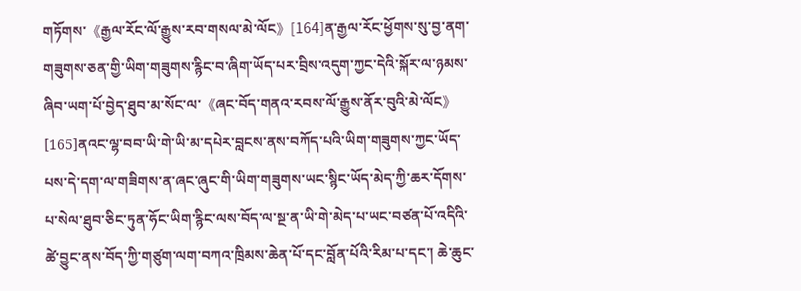གཏོགས་《རྒྱལ་རོང་ལོ་རྒྱུས་རབ་གསལ་མེ་ལོང》[164]ན་རྒྱལ་རོང་ཕྱོགས་སུ་བྱ་ནག་གཟུགས་ཅན་གྱི་ཡིག་གཟུགས་རྙིང་བ་ཞིག་ཡོད་པར་བྲིས་འདུག་ཀྱང་དེའི་སྐོར་ལ་ཉམས་ཞིབ་ཡག་པོ་བྱེད་ཐུབ་མ་སོང་ལ་《ཞང་བོད་གནའ་རབས་ལོ་རྒྱུས་ནོར་བུའི་མེ་ལོང》[165]ནའང་ལྷ་བབ་ཡི་གེ་ཡི་མ་དཔེར་བླངས་ནས་བཀོད་པའི་ཡིག་གཟུགས་ཀྱང་ཡོད་པས་དེ་དག་ལ་གཟིགས་ན་ཞང་ཞུང་གི་ཡིག་གཟུགས་ཡང་སྙིང་ཡོད་མེད་ཀྱི་ཆར་དོགས་པ་སེལ་ཐུབ་ཅིང་ཏུན་ཧོང་ཡིག་རྙིང་ལས་བོད་ལ་སྔ་ན་ཡི་གེ་མེད་པ་ཡང་བཙན་པོ་འདིའི་ཚེ་བྱུང་ནས་བོད་ཀྱི་གཙུག་ལག་བཀའ་ཁྲིམས་ཆེན་པོ་དང་བློན་པོའི་རིམ་པ་དང་། ཆེ་ཆུང་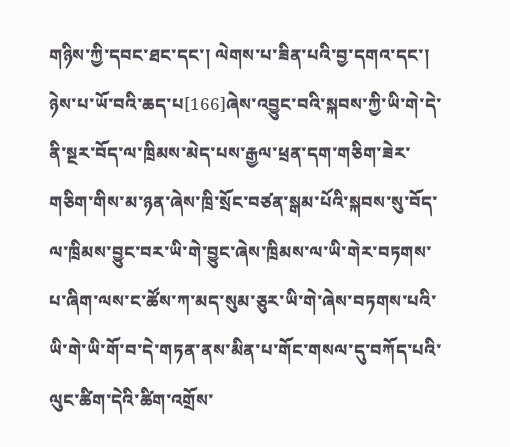གཉིས་ཀྱི་དབང་ཐང་དང་། ལེགས་པ་ཟིན་པའི་བྱ་དགའ་དང་། ཉེས་པ་ཡོ་བའི་ཆད་པ[166]ཞེས་འབྱུང་བའི་སྐབས་ཀྱི་ཡི་གེ་དེ་ནི་སྔར་བོད་ལ་ཁྲིམས་མེད་པས་རྒྱལ་ཕྲན་དག་གཅིག་ཟེར་གཅིག་གིས་མ་ཉན་ཞེས་ཁྲི་སྲོང་བཙན་སྒམ་པོའི་སྐབས་སུ་བོད་ལ་ཁྲིམས་བྱུང་བར་ཡི་གེ་བྱུང་ཞེས་ཁྲིམས་ལ་ཡི་གེར་བཏགས་པ་ཞིག་ལས་ང་ཚོས་ཀ་མད་སུམ་ཅུར་ཡི་གེ་ཞེས་བཏགས་པའི་ཡི་གེ་ཡི་གོ་བ་དེ་གཏན་ནས་མིན་པ་གོང་གསལ་དུ་བཀོད་པའི་ལུང་ཚིག་དེའི་ཚིག་འགྲོས་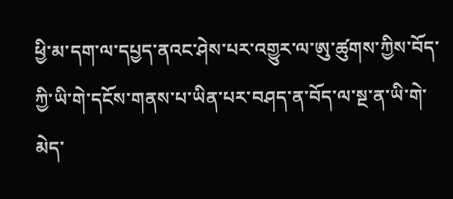ཕྱི་མ་དག་ལ་དཔྱད་ནའང་ཤེས་པར་འགྱུར་ལ་ཨུ་ཚུགས་ཀྱིས་བོད་ཀྱི་ཡི་གེ་དངོས་གནས་པ་ཡིན་པར་བཤད་ན་བོད་ལ་སྔ་ན་ཡི་གེ་མེད་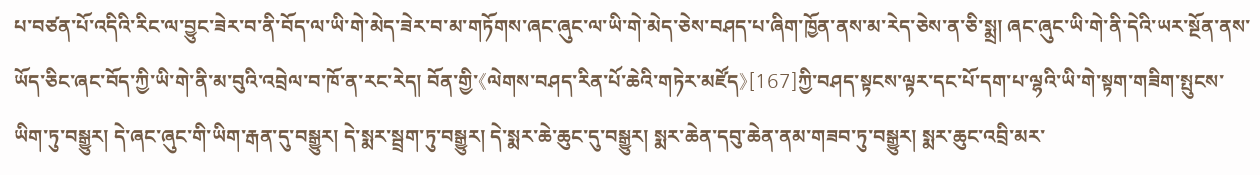པ་བཙན་པོ་འདིའི་རིང་ལ་བྱུང་ཟེར་བ་ནི་བོད་ལ་ཡི་གེ་མེད་ཟེར་བ་མ་གཏོགས་ཞང་ཞུང་ལ་ཡི་གེ་མེད་ཅེས་བཤད་པ་ཞིག་ཁྱོན་ནས་མ་རེད་ཅེས་ན་ཅི་སྨྲ། ཞང་ཞུང་ཡི་གེ་ནི་དེའི་ཡར་སྔོན་ནས་ཡོད་ཅིང་ཞང་བོད་ཀྱི་ཡི་གེ་ནི་མ་བུའི་འབྲེལ་བ་ཁོ་ན་རང་རེད། བོན་གྱི་《ལེགས་བཤད་རིན་པོ་ཆེའི་གཏེར་མཛོད》[167]ཀྱི་བཤད་སྟངས་ལྟར་དང་པོ་དག་པ་ལྷའི་ཡི་གེ་སྟག་གཟིག་སྤུངས་ཡིག་ཏུ་བསྒྱུར། དེ་ཞང་ཞུང་གི་ཡིག་རྒན་དུ་བསྒྱུར། དེ་སྨར་སྦྲག་ཏུ་བསྒྱུར། དེ་སྨར་ཆེ་ཆུང་དུ་བསྒྱུར། སྨར་ཆེན་དབུ་ཆེན་ནམ་གཟབ་ཏུ་བསྒྱུར། སྨར་ཆུང་འབྲི་མར་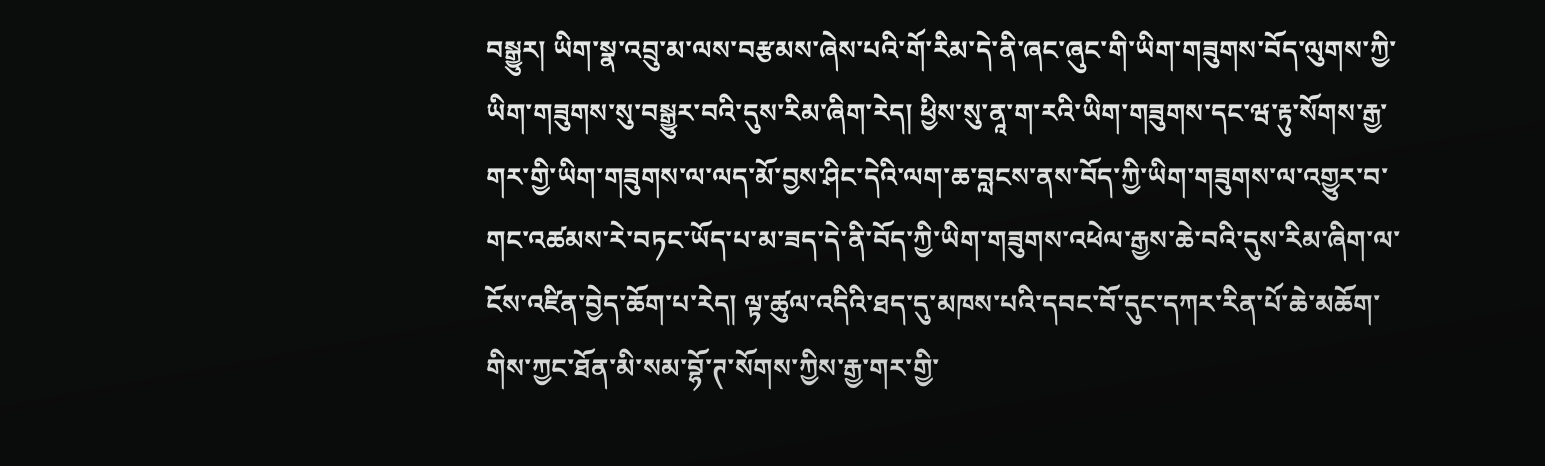བསྒྱུར། ཡིག་སྣ་འབྲུ་མ་ལས་བརྩམས་ཞེས་པའི་གོ་རིམ་དེ་ནི་ཞང་ཞུང་གི་ཡིག་གཟུགས་བོད་ལུགས་ཀྱི་ཡིག་གཟུགས་སུ་བསྒྱུར་བའི་དུས་རིམ་ཞིག་རེད། ཕྱིས་སུ་ནཱ་ག་རའི་ཡིག་གཟུགས་དང་ཝ་རྟུ་སོགས་རྒྱ་གར་གྱི་ཡིག་གཟུགས་ལ་ལད་མོ་བྱས་ཤིང་དེའི་ལག་ཆ་བླངས་ནས་བོད་ཀྱི་ཡིག་གཟུགས་ལ་འགྱུར་བ་གང་འཚམས་རེ་བཏང་ཡོད་པ་མ་ཟད་དེ་ནི་བོད་ཀྱི་ཡིག་གཟུགས་འཕེལ་རྒྱས་ཆེ་བའི་དུས་རིམ་ཞིག་ལ་ངོས་འཛིན་བྱེད་ཆོག་པ་རེད། ལྟ་ཚུལ་འདིའི་ཐད་དུ་མཁས་པའི་དབང་བོ་དུང་དཀར་རིན་པོ་ཆེ་མཆོག་གིས་ཀྱང་ཐོན་མི་སམ་བྷོ་ཊ་སོགས་ཀྱིས་རྒྱ་གར་གྱི་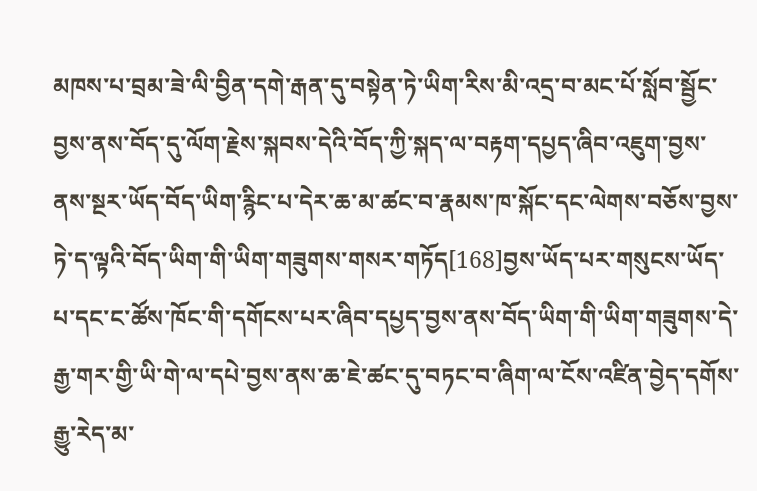མཁས་པ་བྲམ་ཟེ་ལི་བྱིན་དགེ་རྒན་དུ་བསྟེན་ཏེ་ཡིག་རིས་མི་འདྲ་བ་མང་པོ་སློབ་སྦྱོང་བྱས་ནས་བོད་དུ་ལོག་རྗེས་སྐབས་དེའི་བོད་ཀྱི་སྐད་ལ་བརྟག་དཔྱད་ཞིབ་འཇུག་བྱས་ནས་སྔར་ཡོད་བོད་ཡིག་རྙིང་པ་དེར་ཆ་མ་ཚང་བ་རྣམས་ཁ་སྐོང་དང་ལེགས་བཅོས་བྱས་ཏེ་ད་ལྟའི་བོད་ཡིག་གི་ཡིག་གཟུགས་གསར་གཏོད[168]བྱས་ཡོད་པར་གསུངས་ཡོད་པ་དང་ང་ཚོས་ཁོང་གི་དགོངས་པར་ཞིབ་དཔྱད་བྱས་ནས་བོད་ཡིག་གི་ཡིག་གཟུགས་དེ་རྒྱ་གར་གྱི་ཡི་གེ་ལ་དཔེ་བྱས་ནས་ཆ་ཇེ་ཚང་དུ་བཏང་བ་ཞིག་ལ་ངོས་འཛིན་བྱེད་དགོས་རྒྱུ་རེད་མ་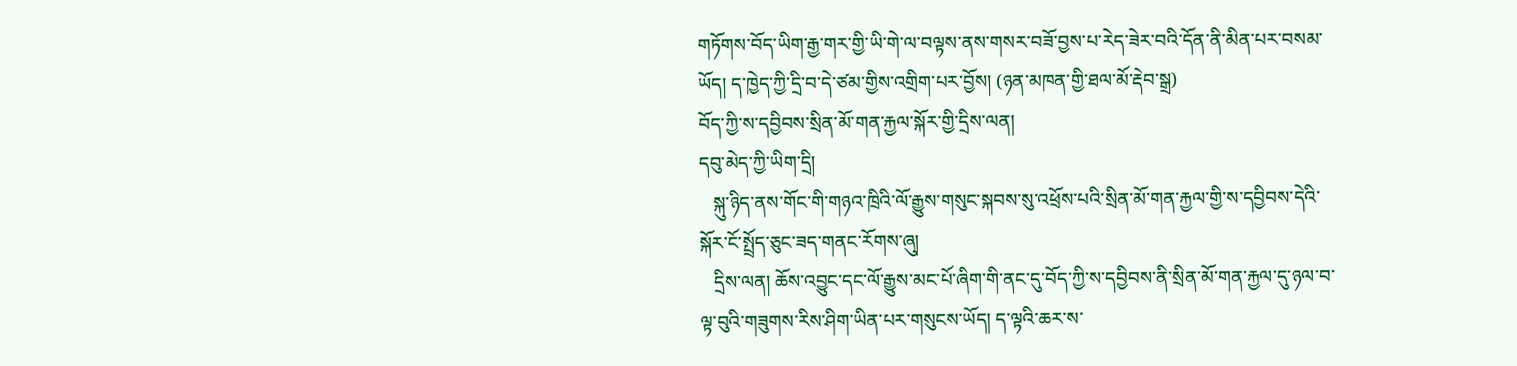གཏོགས་བོད་ཡིག་རྒྱ་གར་གྱི་ཡི་གེ་ལ་བལྟས་ནས་གསར་བཟོ་བྱས་པ་རེད་ཟེར་བའི་དོན་ནི་མིན་པར་བསམ་ཡོད། ད་ཁྱེད་ཀྱི་དྲི་བ་དེ་ཙམ་གྱིས་འགྲིག་པར་བྱོས། (ཉན་མཁན་གྱི་ཐལ་མོ་རྡེབ་སྒྲ)
བོད་ཀྱི་ས་དབྱིབས་སྲིན་མོ་གན་རྐྱལ་སྐོར་གྱི་དྲིས་ལན།
དབུ་མེད་ཀྱི་ཡིག་དྲི།
   སྐུ་ཉིད་ནས་གོང་གི་གཉའ་ཁྲིའི་ལོ་རྒྱུས་གསུང་སྐབས་སུ་འཕྲོས་པའི་སྲིན་མོ་གན་རྐྱལ་གྱི་ས་དབྱིབས་དེའི་སྐོར་ངོ་སྤྲོད་ཅུང་ཟད་གནང་རོགས་ཞུ།
   དྲིས་ལན། ཆོས་འབྱུང་དང་ལོ་རྒྱུས་མང་པོ་ཞིག་གི་ནང་དུ་བོད་ཀྱི་ས་དབྱིབས་ནི་སྲིན་མོ་གན་རྐྱལ་དུ་ཉལ་བ་ལྟ་བུའི་གཟུགས་རིས་ཤིག་ཡིན་པར་གསུངས་ཡོད། ད་ལྟའི་ཆར་ས་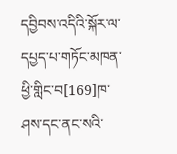དབྱིབས་འདིའི་སྐོར་ལ་དཔྱད་པ་གཏོང་མཁན་ཕྱི་གླིང་བ[169]ཁ་ཤས་དང་ནང་སའི་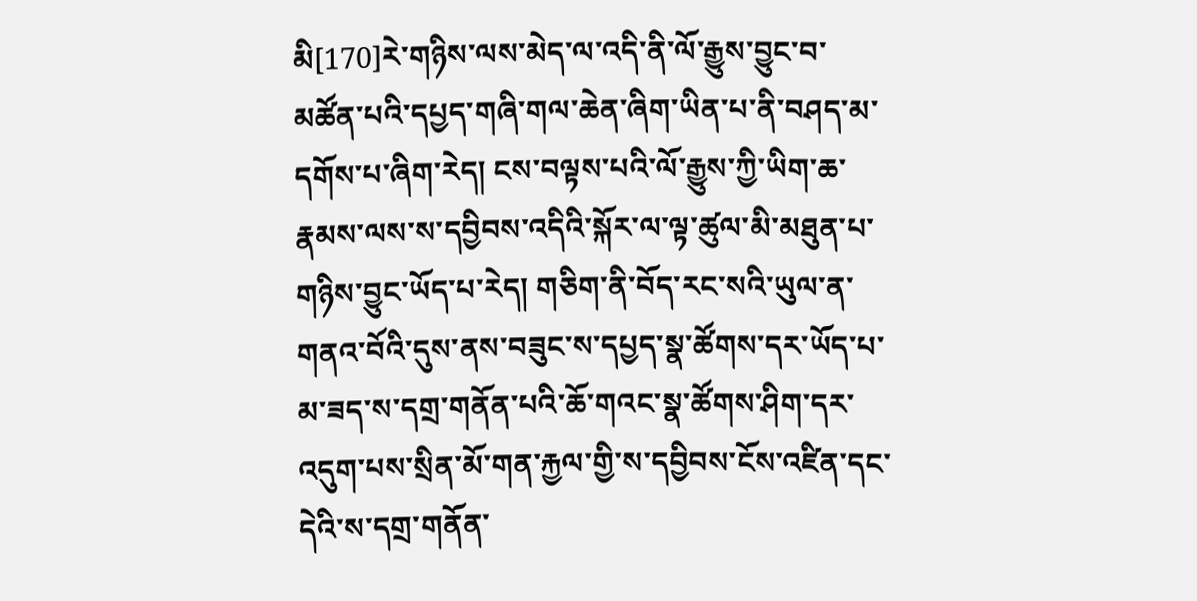མི[170]རེ་གཉིས་ལས་མེད་ལ་འདི་ནི་ལོ་རྒྱུས་བྱུང་བ་མཚོན་པའི་དཔྱད་གཞི་གལ་ཆེན་ཞིག་ཡིན་པ་ནི་བཤད་མ་དགོས་པ་ཞིག་རེད། ངས་བལྟས་པའི་ལོ་རྒྱུས་ཀྱི་ཡིག་ཆ་རྣམས་ལས་ས་དབྱིབས་འདིའི་སྐོར་ལ་ལྟ་ཚུལ་མི་མཐུན་པ་གཉིས་བྱུང་ཡོད་པ་རེད། གཅིག་ནི་བོད་རང་སའི་ཡུལ་ན་གནའ་བོའི་དུས་ནས་བཟུང་ས་དཔྱད་སྣ་ཚོགས་དར་ཡོད་པ་མ་ཟད་ས་དགྲ་གནོན་པའི་ཆོ་གའང་སྣ་ཚོགས་ཤིག་དར་འདུག་པས་སྲིན་མོ་གན་རྐྱལ་གྱི་ས་དབྱིབས་ངོས་འཛིན་དང་དེའི་ས་དགྲ་གནོན་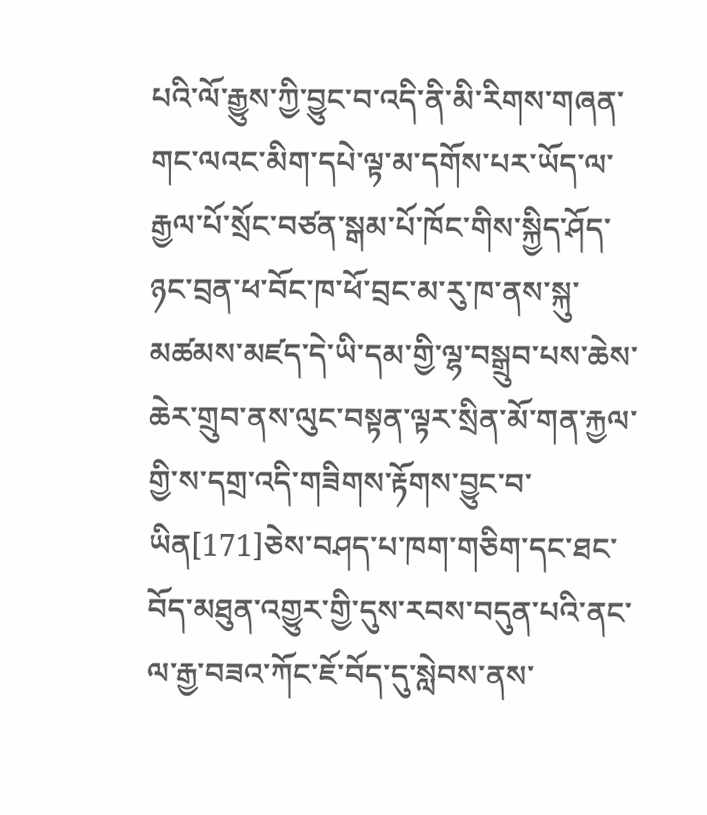པའི་ལོ་རྒྱུས་ཀྱི་བྱུང་བ་འདི་ནི་མི་རིགས་གཞན་གང་ལའང་མིག་དཔེ་ལྟ་མ་དགོས་པར་ཡོད་ལ་རྒྱལ་པོ་སྲོང་བཙན་སྒམ་པོ་ཁོང་གིས་སྐྱིད་ཤོད་ཉང་བྲན་ཕ་བོང་ཁ་ཕོ་བྲང་མ་རུ་ཁ་ནས་སྐུ་མཚམས་མཛད་དེ་ཡི་དམ་གྱི་ལྷ་བསྒྲུབ་པས་ཆེས་ཆེར་གྲུབ་ནས་ལུང་བསྟན་ལྟར་སྲིན་མོ་གན་རྐྱལ་གྱི་ས་དགྲ་འདི་གཟིགས་རྟོགས་བྱུང་བ་ཡིན[171]ཅེས་བཤད་པ་ཁག་གཅིག་དང་ཐང་བོད་མཐུན་འགྱུར་གྱི་དུས་རབས་བདུན་པའི་ནང་ལ་རྒྱ་བཟའ་ཀོང་ཇོ་བོད་དུ་སླེབས་ནས་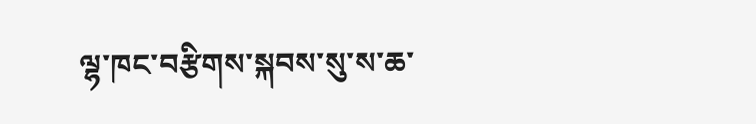ལྷ་ཁང་བརྩིགས་སྐབས་སུ་ས་ཆ་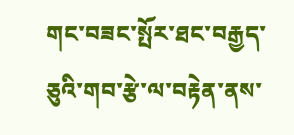གང་བཟང་སྤོར་ཐང་བརྒྱད་ཅུའི་གབ་རྩེ་ལ་བརྟེན་ནས་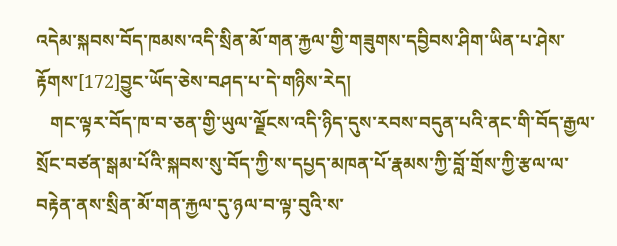འདེམ་སྐབས་བོད་ཁམས་འདི་སྲིན་མོ་གན་རྐྱལ་གྱི་གཟུགས་དབྱིབས་ཤིག་ཡིན་པ་ཤེས་རྟོགས་[172]བྱུང་ཡོད་ཅེས་བཤད་པ་དེ་གཉིས་རེད།
   གང་ལྟར་བོད་ཁ་བ་ཅན་གྱི་ཡུལ་ལྗོངས་འདི་ཉིད་དུས་རབས་བདུན་པའི་ནང་གི་བོད་རྒྱལ་སྲོང་བཙན་སྒམ་པོའི་སྐབས་སུ་བོད་ཀྱི་ས་དཔྱད་མཁན་པོ་རྣམས་ཀྱི་བློ་གྲོས་ཀྱི་རྩལ་ལ་བརྟེན་ནས་སྲིན་མོ་གན་རྐྱལ་དུ་ཉལ་བ་ལྟ་བུའི་ས་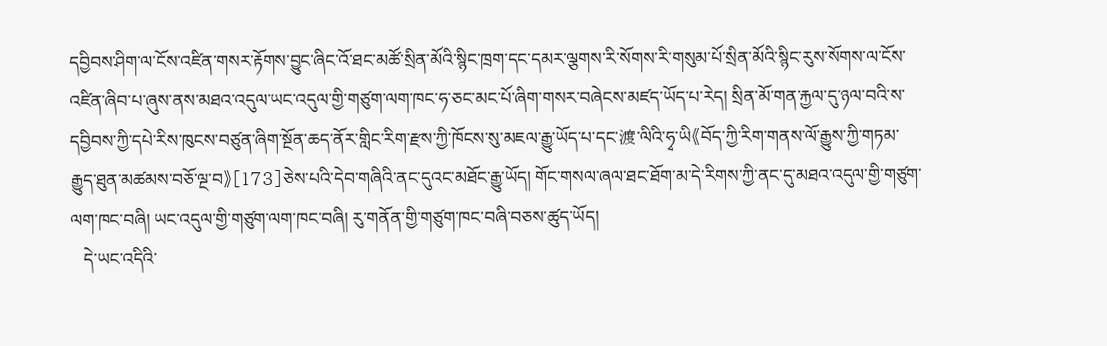དབྱིབས་ཤིག་ལ་ངོས་འཛིན་གསར་རྟོགས་བྱུང་ཞིང་འོ་ཐང་མཚོ་སྲིན་མོའི་སྙིང་ཁྲག་དང་དམར་ལྕགས་རི་སོགས་རི་གསུམ་པོ་སྲིན་མོའི་སྙིང་རུས་སོགས་ལ་ངོས་འཛིན་ཞིབ་པ་ཞུས་ནས་མཐའ་འདུལ་ཡང་འདུལ་གྱི་གཙུག་ལག་ཁང་ཧ་ཅང་མང་པོ་ཞིག་གསར་བཞེངས་མཛད་ཡོད་པ་རེད། སྲིན་མོ་གན་རྐྱལ་དུ་ཉལ་བའི་ས་དབྱིབས་ཀྱི་དཔེ་རིས་ཁུངས་བཙུན་ཞིག་སྔོན་ཆད་ནོར་གླིང་རིག་རྫས་ཀྱི་ཁོངས་སུ་མཇལ་རྒྱུ་ཡོད་པ་དང་渡་ལིའི་ཧྭ་ཡི《བོད་ཀྱི་རིག་གནས་ལོ་རྒྱུས་ཀྱི་གཏམ་རྒྱུད་ཐུན་མཚམས་བཅོ་ལྔ་བ》[173]ཅེས་པའི་དེབ་གཞིའི་ནང་དུའང་མཐོང་རྒྱུ་ཡོད། གོང་གསལ་ཞལ་ཐང་ཐོག་མ་དེ་རིགས་ཀྱི་ནང་དུ་མཐའ་འདུལ་གྱི་གཙུག་ལག་ཁང་བཞི། ཡང་འདུལ་གྱི་གཙུག་ལག་ཁང་བཞི། རུ་གནོན་གྱི་གཙུག་ཁང་བཞི་བཅས་ཚུད་ཡོད།
   དེ་ཡང་འདིའི་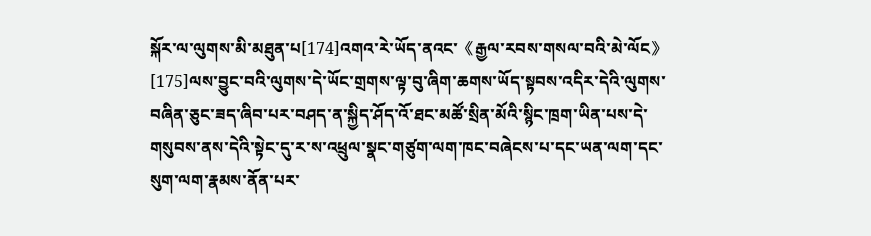སྐོར་ལ་ལུགས་མི་མཐུན་པ[174]འགའ་རེ་ཡོད་ནའང་《རྒྱལ་རབས་གསལ་བའི་མེ་ལོང》[175]ལས་བྱུང་བའི་ལུགས་དེ་ཡོང་གྲགས་ལྟ་བུ་ཞིག་ཆགས་ཡོད་སྟབས་འདིར་དེའི་ལུགས་བཞིན་ཅུང་ཟད་ཞིབ་པར་བཤད་ན་སྐྱིད་ཤོད་འོ་ཐང་མཚོ་སྲིན་མོའི་སྙིང་ཁྲག་ཡིན་པས་དེ་གསུབས་ནས་དེའི་སྟེང་དུ་ར་ས་འཕྲུལ་སྣང་གཙུག་ལག་ཁང་བཞེངས་པ་དང་ཡན་ལག་དང་སུག་ལག་རྣམས་ནོན་པར་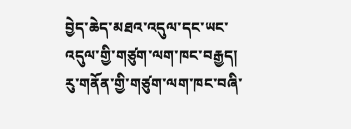བྱེད་ཆེད་མཐའ་འདུལ་དང་ཡང་འདུལ་གྱི་གཙུག་ལག་ཁང་བརྒྱད། རུ་གནོན་གྱི་གཙུག་ལག་ཁང་བཞི་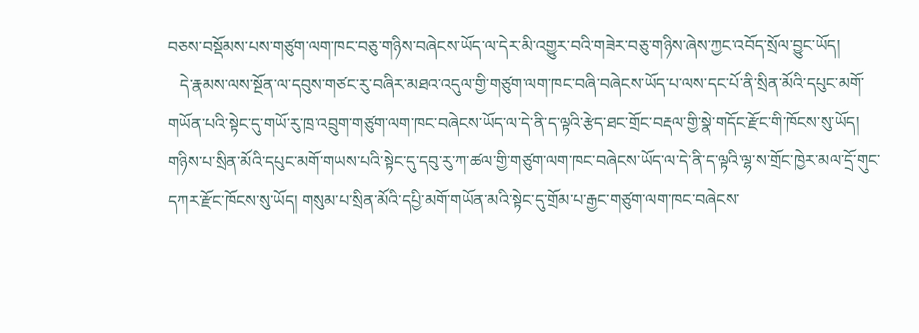བཅས་བསྡོམས་པས་གཙུག་ལག་ཁང་བཅུ་གཉིས་བཞེངས་ཡོད་ལ་དེར་མི་འགྱུར་བའི་གཟེར་བཅུ་གཉིས་ཞེས་ཀྱང་འབོད་སྲོལ་བྱུང་ཡོད།
   དེ་རྣམས་ལས་སྔོན་ལ་དབུས་གཙང་རུ་བཞིར་མཐའ་འདུལ་གྱི་གཙུག་ལག་ཁང་བཞི་བཞེངས་ཡོད་པ་ལས་དང་པོ་ནི་སྲིན་མོའི་དཔུང་མགོ་གཡོན་པའི་སྟེང་དུ་གཡོ་རུ་ཁྲ་འབྲུག་གཙུག་ལག་ཁང་བཞེངས་ཡོད་ལ་དེ་ནི་ད་ལྟའི་རྩེད་ཐང་གྲོང་བརྡལ་གྱི་སྣེ་གདོང་རྫོང་གི་ཁོངས་སུ་ཡོད། གཉིས་པ་སྲིན་མོའི་དཔུང་མགོ་གཡས་པའི་སྟེང་དུ་དབུ་རུ་ཀ་ཚལ་གྱི་གཙུག་ལག་ཁང་བཞེངས་ཡོད་ལ་དེ་ནི་ད་ལྟའི་ལྷ་ས་གྲོང་ཁྱེར་མལ་དྲོ་གུང་དཀར་རྫོང་ཁོངས་སུ་ཡོད། གསུམ་པ་སྲིན་མོའི་དཔྱི་མགོ་གཡོན་མའི་སྟེང་དུ་གྲོམ་པ་རྒྱང་གཙུག་ལག་ཁང་བཞེངས་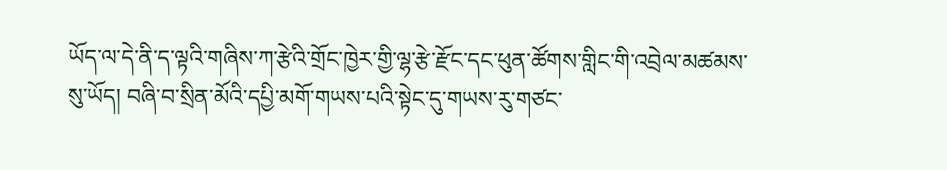ཡོད་ལ་དེ་ནི་ད་ལྟའི་གཞིས་ཀ་རྩེའི་གྲོང་ཁྱེར་གྱི་ལྷ་རྩེ་རྫོང་དང་ཕུན་ཚོགས་གླིང་གི་འབྲེལ་མཚམས་སུ་ཡོད། བཞི་བ་སྲིན་མོའི་དཔྱི་མགོ་གཡས་པའི་སྟེང་དུ་གཡས་རུ་གཙང་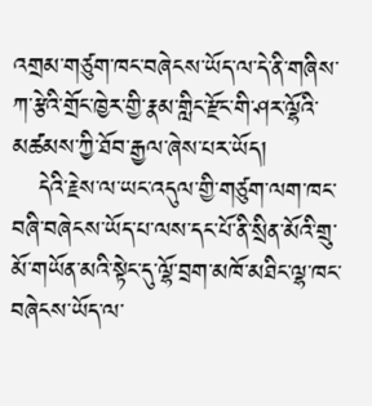འགྲམ་གཙུག་ཁང་བཞེངས་ཡོད་ལ་དེ་ནི་གཞིས་ཀ་རྩེའི་གྲོང་ཁྱེར་གྱི་རྣམ་གླིང་རྫོང་གི་ཤར་ལྷོའི་མཚམས་ཀྱི་ཐོབ་རྒྱལ་ཞེས་པར་ཡོད།
   དེའི་རྗེས་ལ་ཡང་འདུལ་གྱི་གཙུག་ལག་ཁང་བཞི་བཞེངས་ཡོད་པ་ལས་དང་པོ་ནི་སྲིན་མོའི་གྲུ་མོ་གཡོན་མའི་སྟེང་དུ་ལྷོ་བྲག་མཁོ་མཐིང་ལྷ་ཁང་བཞེངས་ཡོད་ལ་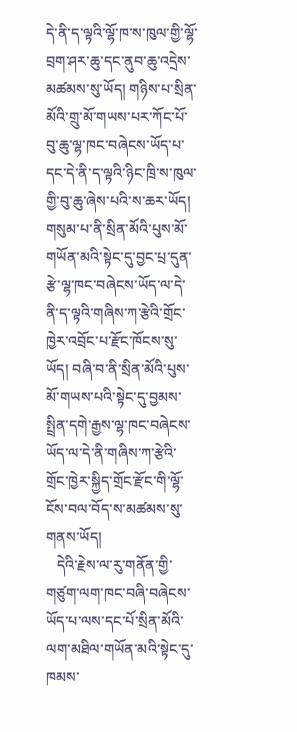དེ་ནི་ད་ལྟའི་ལྷོ་ཁ་ས་ཁུལ་གྱི་ལྷོ་བྲག་ཤར་ཆུ་དང་ནུབ་ཆུ་འདྲེས་མཚམས་སུ་ཡོད། གཉིས་པ་སྲིན་མོའི་གྲུ་མོ་གཡས་པར་ཀོང་པོ་བུ་ཆུ་ལྷ་ཁང་བཞེངས་ཡོད་པ་དང་དེ་ནི་ད་ལྟའི་ཉིང་ཁྲི་ས་ཁུལ་གྱི་བུ་ཆུ་ཞེས་པའི་ས་ཆར་ཡོད། གསུམ་པ་ནི་སྲིན་མོའི་པུས་མོ་གཡོན་མའི་སྟེང་དུ་བྱང་པྲ་དུན་རྩེ་ལྷ་ཁང་བཞེངས་ཡོད་ལ་དེ་ནི་ད་ལྟའི་གཞིས་ཀ་རྩེའི་གྲོང་ཁྱེར་འབྲོང་པ་རྫོང་ཁོངས་སུ་ཡོད། བཞི་བ་ནི་སྲིན་མོའི་པུས་མོ་གཡས་པའི་སྟེང་དུ་བྱམས་སྤྲིན་དགེ་རྒྱས་ལྷ་ཁང་བཞེངས་ཡོད་ལ་དེ་ནི་གཞིས་ཀ་རྩེའི་གྲོང་ཁྱེར་སྐྱིད་གྲོང་རྫོང་གི་ལྷོ་ངོས་བལ་བོད་ས་མཚམས་སུ་གནས་ཡོད།
   དེའི་རྗེས་ལ་རུ་གནོན་གྱི་གཙུག་ལག་ཁང་བཞི་བཞེངས་ཡོད་པ་ལས་དང་པོ་སྲིན་མོའི་ལག་མཐིལ་གཡོན་མའི་སྟེང་དུ་ཁམས་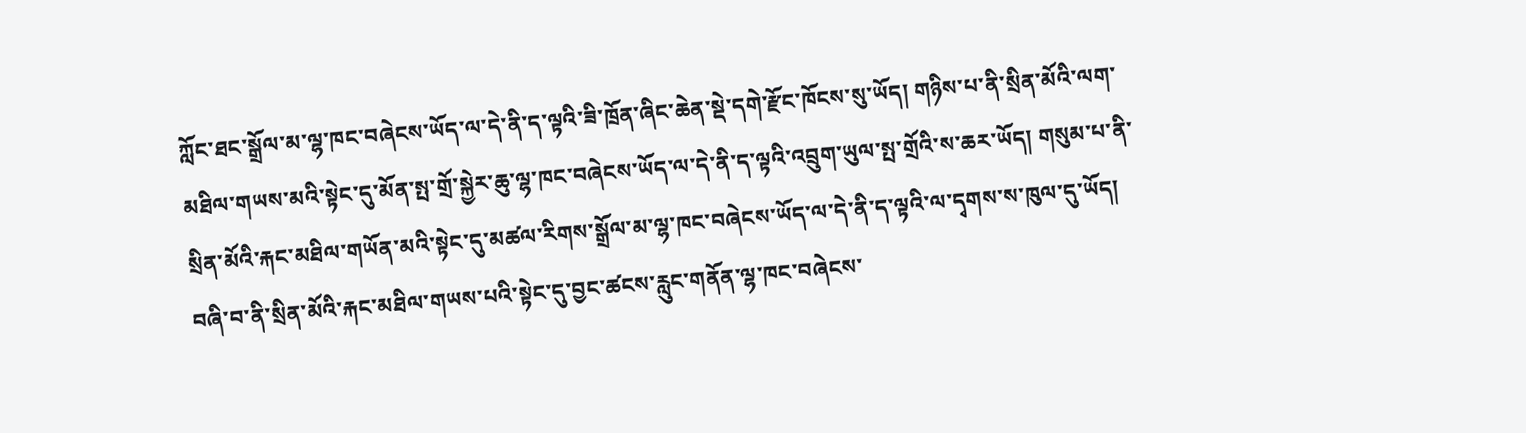ཀློང་ཐང་སྒྲོལ་མ་ལྷ་ཁང་བཞེངས་ཡོད་ལ་དེ་ནི་ད་ལྟའི་ཟི་ཁྲོན་ཞིང་ཆེན་སྡེ་དགེ་རྫོང་ཁོངས་སུ་ཡོད། གཉིས་པ་ནི་སྲིན་མོའི་ལག་མཐིལ་གཡས་མའི་སྟེང་དུ་མོན་སྤ་གྲོ་སྐྱེར་ཆུ་ལྷ་ཁང་བཞེངས་ཡོད་ལ་དེ་ནི་ད་ལྟའི་འབྲུག་ཡུལ་སྤ་གྲོའི་ས་ཆར་ཡོད། གསུམ་པ་ནི་སྲིན་མོའི་རྐང་མཐིལ་གཡོན་མའི་སྟེང་དུ་མཚལ་རིགས་སྒྲོལ་མ་ལྷ་ཁང་བཞེངས་ཡོད་ལ་དེ་ནི་ད་ལྟའི་ལ་དྭགས་ས་ཁུལ་དུ་ཡོད། བཞི་བ་ནི་སྲིན་མོའི་རྐང་མཐིལ་གཡས་པའི་སྟེང་དུ་བྱང་ཚངས་རླུང་གནོན་ལྷ་ཁང་བཞེངས་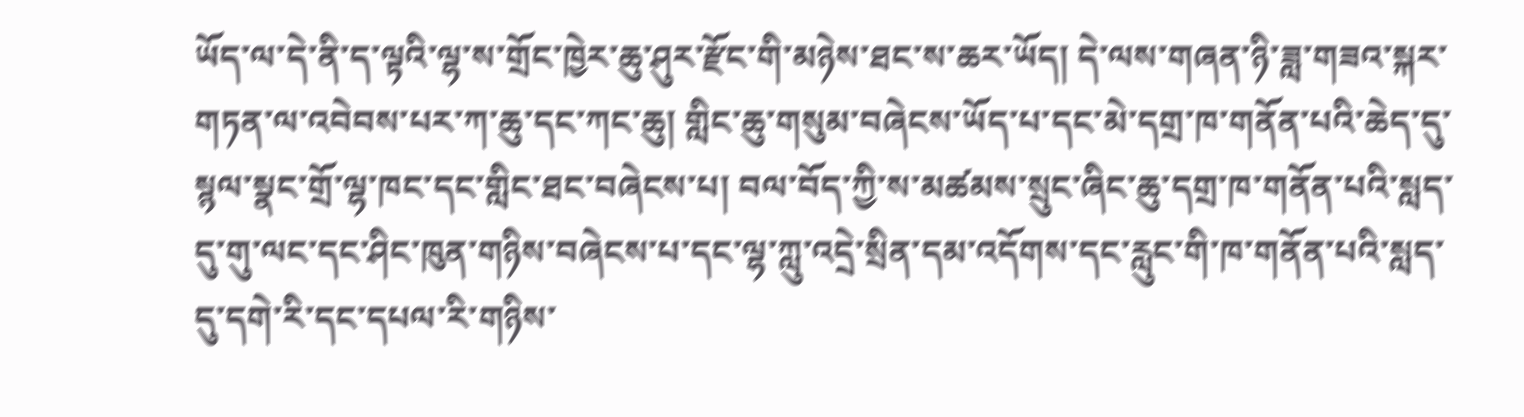ཡོད་ལ་དེ་ནི་ད་ལྟའི་ལྷ་ས་གྲོང་ཁྱེར་ཆུ་ཤུར་རྫོང་གི་མཉེས་ཐང་ས་ཆར་ཡོད། དེ་ལས་གཞན་ཉི་ཟླ་གཟའ་སྐར་གཏན་ལ་འབེབས་པར་ཀ་ཆུ་དང་ཀང་ཆུ། གླིང་ཆུ་གསུམ་བཞེངས་ཡོད་པ་དང་མེ་དགྲ་ཁ་གནོན་པའི་ཆེད་དུ་སྙལ་སྣང་གྲོ་ལྷ་ཁང་དང་གླིང་ཐང་བཞེངས་པ། བལ་བོད་ཀྱི་ས་མཚམས་སྲུང་ཞིང་ཆུ་དགྲ་ཁ་གནོན་པའི་སླད་དུ་གུ་ལང་དང་ཤིང་ཁུན་གཉིས་བཞེངས་པ་དང་ལྷ་ཀླུ་འདྲེ་སྲིན་དམ་འདོགས་དང་རླུང་གི་ཁ་གནོན་པའི་སླད་དུ་དགེ་རི་དང་དཔལ་རི་གཉིས་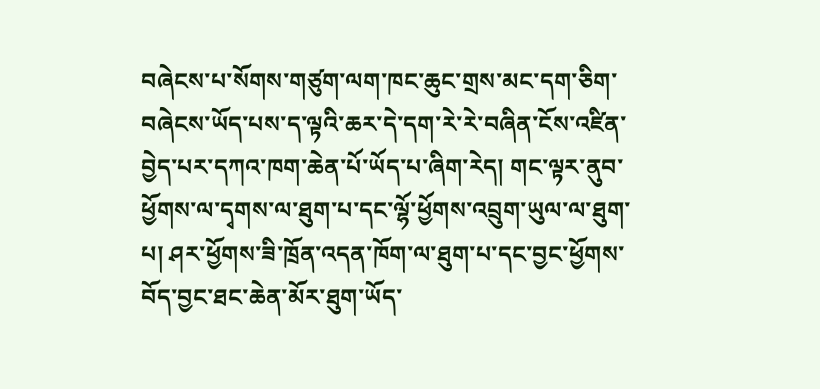བཞེངས་པ་སོགས་གཙུག་ལག་ཁང་ཆུང་གྲས་མང་དག་ཅིག་བཞེངས་ཡོད་པས་ད་ལྟའི་ཆར་དེ་དག་རེ་རེ་བཞིན་ངོས་འཛིན་བྱེད་པར་དཀའ་ཁག་ཆེན་པོ་ཡོད་པ་ཞིག་རེད། གང་ལྟར་ནུབ་ཕྱོགས་ལ་དྭགས་ལ་ཐུག་པ་དང་ལྷོ་ཕྱོགས་འབྲུག་ཡུལ་ལ་ཐུག་པ། ཤར་ཕྱོགས་ཟི་ཁྲོན་འདན་ཁོག་ལ་ཐུག་པ་དང་བྱང་ཕྱོགས་བོད་བྱང་ཐང་ཆེན་མོར་ཐུག་ཡོད་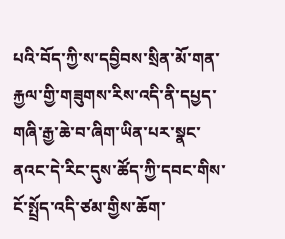པའི་བོད་ཀྱི་ས་དབྱིབས་སྲིན་མོ་གན་རྐྱལ་གྱི་གཟུགས་རིས་འདི་ནི་དཔྱད་གཞི་རྒྱ་ཆེ་བ་ཞིག་ཡིན་པར་སྣང་ནའང་དེ་རིང་དུས་ཚོད་ཀྱི་དབང་གིས་ངོ་སྤྲོད་འདི་ཙམ་གྱིས་ཆོག་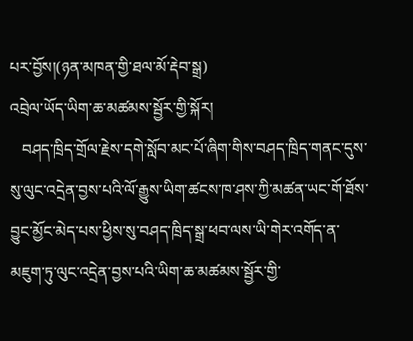པར་བྱོས།(ཉན་མཁན་གྱི་ཐལ་མོ་རྡེབ་སྒྲ)
འབྲེལ་ཡོད་ཡིག་ཆ་མཚམས་སྦྱོར་གྱི་སྐོར།
   བཤད་ཁྲིད་གྲོལ་རྗེས་དགེ་སློབ་མང་པོ་ཞིག་གིས་བཤད་ཁྲིད་གནང་དུས་སུ་ལུང་འདྲེན་བྱས་པའི་ལོ་རྒྱུས་ཡིག་ཚངས་ཁ་ཤས་ཀྱི་མཚན་ཡང་གོ་ཐོས་བྱུང་མྱོང་མེད་པས་ཕྱིས་སུ་བཤད་ཁྲིད་སྒྲ་ཕབ་ལས་ཡི་གེར་འགོད་ན་མཇུག་ཏུ་ལུང་འདྲེན་བྱས་པའི་ཡིག་ཆ་མཚམས་སྦྱོར་གྱི་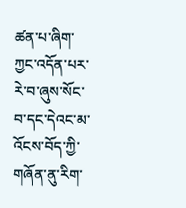ཚན་པ་ཞིག་ཀྱང་འདོན་པར་རེ་བ་ཞུས་སོང་བ་དང་དེའང་མ་འོངས་བོད་ཀྱི་གཞོན་ནུ་རིག་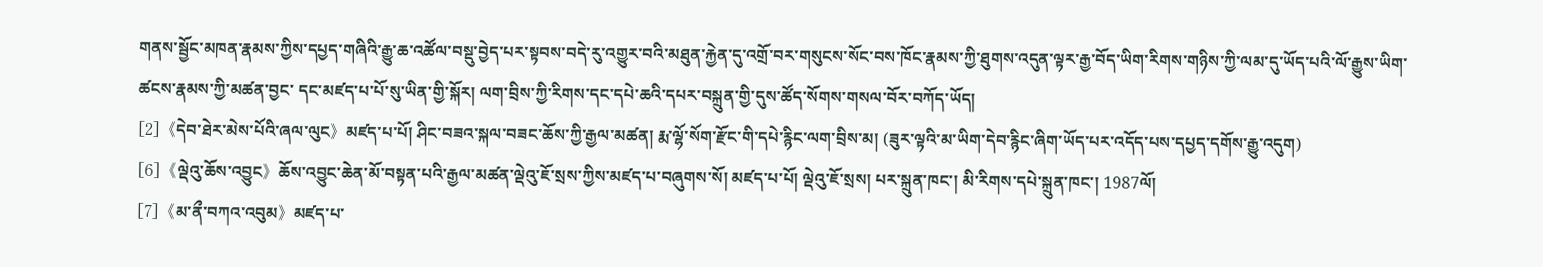གནས་སྦྱོང་མཁན་རྣམས་ཀྱིས་དཔྱད་གཞིའི་རྒྱུ་ཆ་འཚོལ་བསྡུ་བྱེད་པར་སྟབས་བདེ་རུ་འགྱུར་བའི་མཐུན་རྐྱེན་དུ་འགྲོ་བར་གསུངས་སོང་བས་ཁོང་རྣམས་ཀྱི་ཐུགས་འདུན་ལྟར་རྒྱ་བོད་ཡིག་རིགས་གཉིས་ཀྱི་ལམ་དུ་ཡོད་པའི་ལོ་རྒྱུས་ཡིག་ཚངས་རྣམས་ཀྱི་མཚན་བྱང་ དང་མཛད་པ་པོ་སུ་ཡིན་གྱི་སྐོར། ལག་བྲིས་ཀྱི་རིགས་དང་དཔེ་ཆའི་དཔར་བསྐྲུན་གྱི་དུས་ཚོད་སོགས་གསལ་བོར་བཀོད་ཡོད།
[2]《དེབ་ཐེར་མེས་པོའི་ཞལ་ལུང》མཛད་པ་པོ། ཤིང་བཟའ་སྐལ་བཟང་ཆོས་ཀྱི་རྒྱལ་མཚན། རྨ་ལྷོ་སོག་རྫོང་གི་དཔེ་རྙིང་ལག་བྲིས་མ། (ཟུར་ལྟའི་མ་ཡིག་དེབ་རྙིང་ཞིག་ཡོད་པར་འདོད་པས་དཔྱད་དགོས་རྒྱུ་འདུག)
[6]《ལྡེའུ་ཆོས་འབྱུང》ཆོས་འབྱུང་ཆེན་མོ་བསྟན་པའི་རྒྱལ་མཚན་ལྡེའུ་ཇོ་སྲས་ཀྱིས་མཛད་པ་བཞུགས་སོ། མཛད་པ་པོ། ལྡེའུ་ཇོ་སྲས། པར་སྐྲུན་ཁང་། མི་རིགས་དཔེ་སྐྲུན་ཁང་། 1987ལོ།
[7]《མ་ནྀ་བཀའ་འབུམ》མཛད་པ་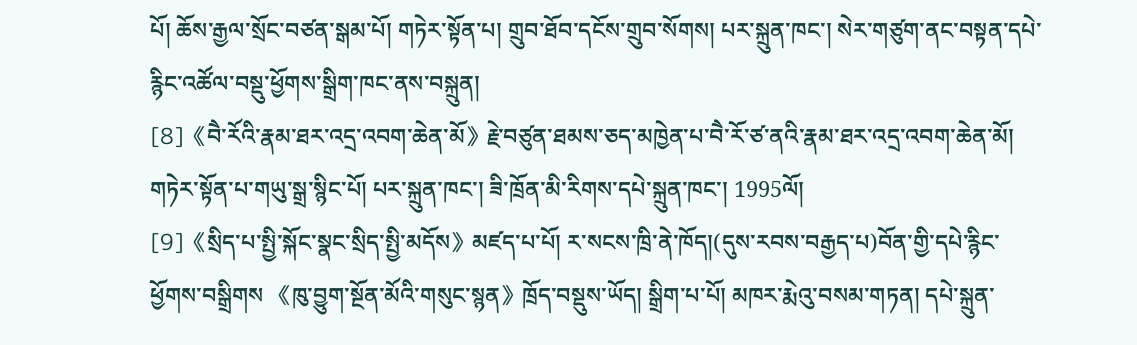པོ། ཆོས་རྒྱལ་སྲོང་བཙན་སྒམ་པོ། གཏེར་སྟོན་པ། གྲུབ་ཐོབ་དངོས་གྲུབ་སོགས། པར་སྐྲུན་ཁང་། སེར་གཙུག་ནང་བསྟན་དཔེ་རྙིང་འཚོལ་བསྡུ་ཕྱོགས་སྒྲིག་ཁང་ནས་བསྐྲུན།
[8]《བཻ་རོའི་རྣམ་ཐར་འདྲ་འབག་ཆེན་མོ》རྗེ་བཙུན་ཐམས་ཅད་མཁྱེན་པ་བཻ་རོ་ཙ་ནའི་རྣམ་ཐར་འདྲ་འབག་ཆེན་མོ། གཏེར་སྟོན་པ་གཡུ་སྒྲ་སྙིང་པོ། པར་སྐྲུན་ཁང་། ཟི་ཁྲོན་མི་རིགས་དཔེ་སྐྲུན་ཁང་། 1995ལོ།
[9]《སྲིད་པ་སྤྱི་སྐོང་སྣང་སྲིད་སྤྱི་མདོས》མཛད་པ་པོ། ར་སངས་ཁྲི་ནེ་ཁོད།(དུས་རབས་བརྒྱད་པ)བོན་གྱི་དཔེ་རྙིང་ཕྱོགས་བསྒྲིགས 《ཁུ་བྱུག་སྔོན་མོའི་གསུང་སྙན》ཁྲོད་བསྡུས་ཡོད། སྒྲིག་པ་པོ། མཁར་རྨེའུ་བསམ་གཏན། དཔེ་སྐྲུན་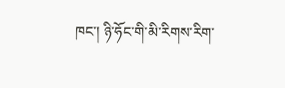ཁང་། ཉི་ཧོང་གི་མི་རིགས་རིག་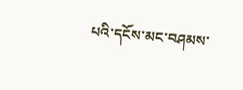པའི་དངོས་མང་བཤམས་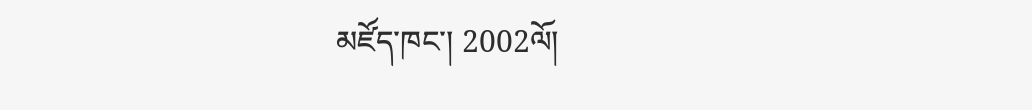མཛོད་ཁང་། 2002ལོ།